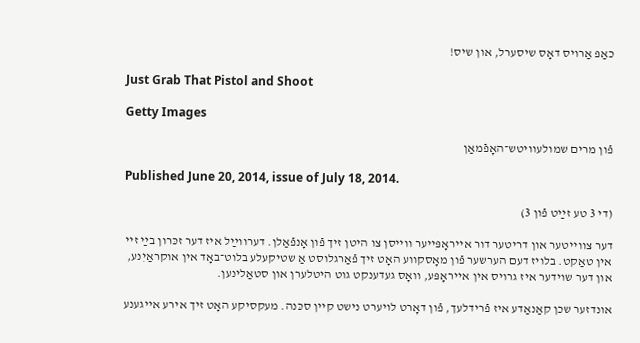כאַפּ אַרויס דאָס שיסערל, און שיס!

Just Grab That Pistol and Shoot

Getty Images

פֿון מרים שמולעוויטש־האָפֿמאַן

Published June 20, 2014, issue of July 18, 2014.

(די 3 טע זײַט פֿון 3)

דער צווייטער און דריטער דור אייראָפּייער ווייסן צו היטן זיך פֿון אָנפֿאַלן. דערווײַל איז דער זכּרון בײַ זיי אין טאַקט. בלויז דעם הערשער פֿון מאָסקווע האָט זיך פֿאַרגלוסט אַ שטיקעלע בלוט־באָד אין אוקראַיִנע, און דער שוידער איז גרויס אין אייראָפּע, וואָס געדענקט גוט היטלערן און סטאַלינען.

אונדזער שכן קאַנאַדע איז פֿרידלעך, פֿון דאָרט לויערט נישט קיין סכּנה. מעקסיקע האָט זיך אירע אייגענע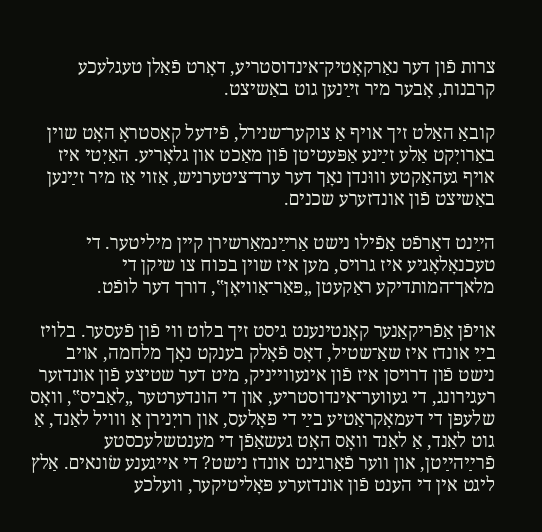צרות פֿון דער נאַרקאָטיק־אינדוסטריע, דאָרט פֿאַלן טעגלעכע קרבנות, אָבער מיר זײַנען גוט באַשיצט.

קובאַ האַלט זיך אויף אַ צוקער־שנירל, פֿידעל קאַסטראָ האָט שוין באַרויִקט אַלע זײַנע אַפּעטיטן פֿון מאַכט און גלאָריע. האַיִטי איז אויף געהאַקטע וווּנדן נאָך דער ערד־ציטערניש, אַזוי אַז מיר זײַנען באַשיצט פֿון אונדזערע שכנים.

הײַנט דאַרפֿט אַפֿילו נישט אַרײַנמאַרשירן קיין מיליטער. די טעכנאָלאָגיע איז גרויס, מען איז שוין בכּוח צו שיקן די מלאך־המותדיקע ראַקעטן „פּאַר־אַוויאָן‟, דורך דער לופֿט.

אויפֿן אַפֿריקאַנער קאָנטינענט גיסט זיך בלוט ווי פֿון פֿעסער. בלויז בײַ אונדז איז שאַ־שטיל, דאָס פֿאָלק בענקט נאָך מלחמה, אויב נישט פֿון דרויסן איז פֿון אינעווייניק, מיט דער שטיצע פֿון אונדזער רעגירונג, די געווער־אינדוסטריע, און די הונדערטער „לאַביס‟, וואָס שלעפּן די דעמאָקראַטיע בײַ די פּאָלעס, און רויִנירן אַ ווויל לאַנד, אַ גוט לאַנד, אַ לאַנד וואָס האָט געשאַפֿן די מענטשלעכסטע פֿרײַהײַטן, און ווער פֿאַרגינט אונדז נישט? די אייגענע שׂונאים. אַלץ ליגט אין די הענט פֿון אונדזערע פּאָליטיקער, וועלכע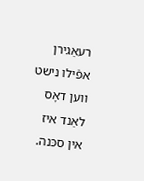רעאַגירן אפֿילו נישט ווען דאָס לאַנד איז אין סכּנה.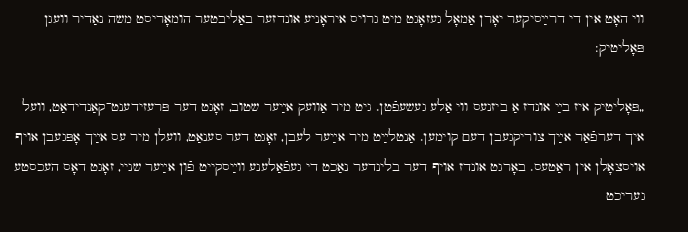ווי האָט אין די דרײַסיקער יאָרן אַמאָל געזאָגט מיט גרויס איראָניע אונדזער באַליבטער הומאָריסט משה נאַדיר וועגן פּאָליטיק:

„פּאָליטיק איז בײַ אונדז אַ ביזנעס ווי אַלע געשעפֿטן. גיט מיר אַוועק אײַער שטוב, זאָגט דער פּרעזידענט־קאַנדידאַט, וועל איך דערפֿאַר אײַך צוריקגעבן דעם קוימען. אַנטלײַט מיר אײַער לעבן, זאָגט דער סענאַט, וועלן מיר עס אײַך אָפּגעבן אויף אויסצאָלן אין ראַטעס. באָרגט אונדז אויף דער בלינדער נאַכט די געפֿאַלענע ווײַסקייט פֿון אײַער שניי, זאָגט דאָס העכסטע געריכט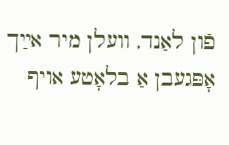פֿון לאַנד, וועלן מיר אײַך אָפּגעבן אַ בלאָטע אויף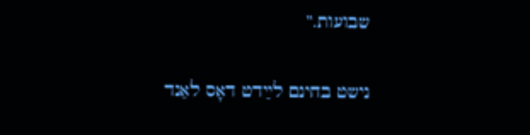שבועות.‟

נישט בחינם לײַדט דאָס לאַנד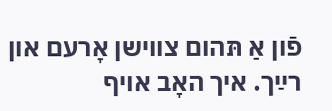פֿון אַ תּהום צווישן אָרעם און רײַך. איך האָב אויף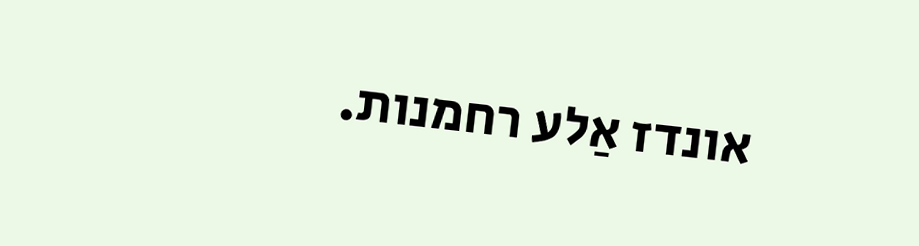אונדז אַלע רחמנות.